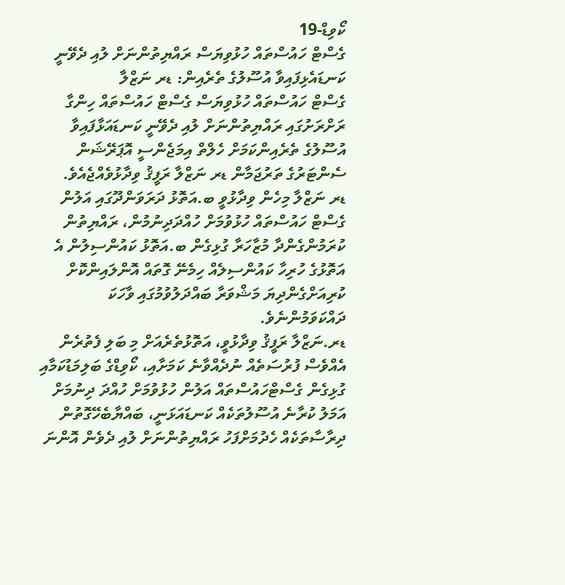ކޯވިޑް-19
ގެސްޓް ހައުސްތައް ހުޅުވިޔަސް ރައްޔިތުންނަށް ލުއި ދެވޭނީ ކަނޑައެޅިފައިވާ އުސޫލުގެ ތެރެއިން: ޑރ ނަޒްލާ
ގެސްޓް ހައުސްތައް ހުޅުވިޔަސް ގެސްޓް ހައުސްތައް ހިންގާ ރަށްރަށުގައި ރައްޔިތުންނަށް ލުއި ދެވޭނީ ކަނޑައަޅާފައިވާ އުސޫލުގެ ތެރެއިންކަމަށް ހެލްތް އިމަޖެންސީ އޮޕަރޭޝަން ސެންޓަރުގެ ތަރުޖަމާން ޑރ ނަޒްލާ ރަފީޤު ވިދާޅުވެއްޖެއެވެ.
ޑރ ނަޒްލާ މިހެން ވިދާޅުވީ ބ.އަތޮޅު ދަރަވަންދޫގައި އަލުން ގެސްޓް ހައުސްތައް ހުޅުވުމަށް ހުއްދަދިނުމުން، ރައްޔިތުން ކުރަމުންގެންދާ މުޒާހަރާ ގުޅިގެން ބ.އަތޮޅު ކައުންސިލުން އެ އަތޮޅުގެ ހުރިހާ ކައުންސިލެއް ހިމެނޭ ގޮތައް އޮންލައިންކޮށް ކުރިއަށްގެންދިޔަ މަޝްވަރާ ބައްދަލުވުމުގައި ވާހަކަ ދައްކަވަމުންނެވެ.
ޑރ.ނަޒްލާ ރަފީޤު ވިދާޅުވީ، އަތޮޅުތެރެއަށް މި ބަލި ފެތުރެން އެއްވެސް ފުރުސަތެއް ނުދެއްވާނެ ކަމަށާއި، ކޯވިޑްގެ ބަލިމަޑުކަމާއި ގުޅިގެން ގެސްޓްހައުސްތައް އަލުން ހުޅުވުމަށް ހުއްދަ ދިނުމަށް އަމަލު ކުރާނެ އުސޫލުތަކެއް ކަނޑައަޅަނީ، ބައްޔާބެހޭގޮތުން ދިރާސާތަކެއް ހެދުމަށްފަހު ރައްޔިތުންނަށް ލުއި ދެވެން އޮންނަ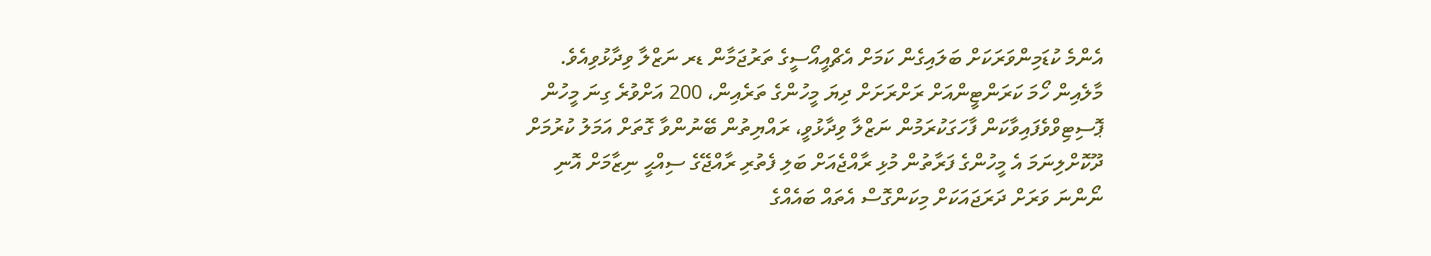އެންމެ ކުޑަމިންވަރަކަށް ބަލައިގެން ކަމަށް އެޗްއީއޯސީގެ ތަރުޖަމާން ޑރ ނަޒްލާ ވިދާޅުވިއެވެ.
މާލެއިން ހޯމަ ކަރަންޓީންއަށް ރަށްރަށަށް ދިޔަ މީހުންގެ ތަރެއިން، 200 އަށްވުރެ ގިނަ މީހުން ޕޮސިޓިވްވެފައިވާކަން ފާހަގަކުރަމުން ނަޒްލާ ވިދާޅުވީ، ރައްޔިތުން ބޭނުންވާ ގޮތަށް އަމަލު ކުރުމަށް ދޫކޮށްލިނަމަ އެ މީހުންގެ ފަރާތުން މުޅި ރާއްޖެއަށް ބަލި ފެތުރި ރާއްޖޭގެ ސިއްޙީ ނިޒާމަށް އޮނި ނޯންނަ ވަރަށް ދަރަޖައަކަށް މިކަންގޮސް އެތައް ބައެއްގެ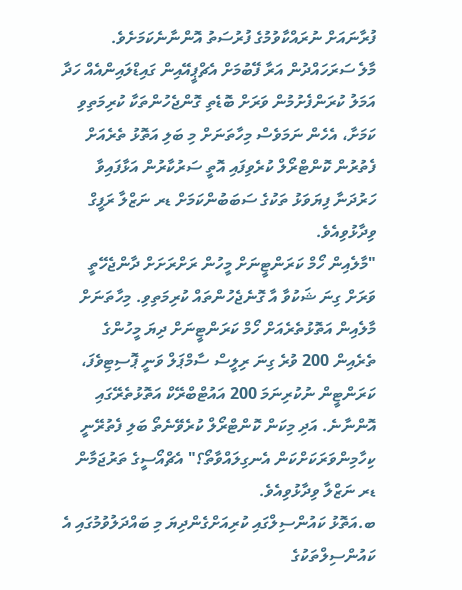ފުރާނައަށް ނުރައްކާވުމުގެ ފުރުސަތު އޮންނާނެކަމަށެވެ.
މާލެ ސަރަހައްދުން އަރާ ފޭބުމަށް އެޗްޕީއޭއިން ގައިޑްލައިންއެއް ހަދާ އަމަލު ކުރަންފެށުމުން ވަރަށް ބޮޑެތި ގޮންޖެހުންތަކާ ކުރިމަތިވި ކަމަށާ، އެހެން ނަމަވެސް މިހާތަނަށް މި ބަލި އަތޮޅު ތެރެއަށް ފެތުރުން ކޮންޓްރޯލް ކުރެވިފައި އޮތީ ސަރުކާރުން އަޅާފައިވާ ހަރުދަނާ ފިޔަވަޅު ތަކުގެ ސަބަބުންކަމަށް ޑރ ނަޒްލާ ރަފީގް ވިދާޅުވިއެވެ.
"މާލެއިން ހޯމް ކަރަންޓީނަށް މީހުން ރަށްރަށަށް ދާންޖެހޭތީ ވަރަށް ގިނަ ޝަކުވާ އާ ގޮނެޖެހުންތައް ކުރިމަތިވި. މިހާތަނަށް މާލެއިން އަތޮޅުތެރެއަށް ހޯމް ކަރަންޓީނަށް ދިޔަ މީހުންގެ ތެރެއިން 200 ވުރެ ގިނަ ރިލީސް ސާމްޕަލް ވަނީ ޕޮސިޓިވެފަ، ކަރަންޓީން ނުކުރިނަމަ 200 އައުޓްބްރޭކް އަތޮޅުތެރޭގައި އޮންނާނެ. އަދި މިކަން ކޮންޓްރޯލް ކުރެވޭނެތޯ ބަލި ފެތުރޭނީ ކިހާމިންވަރަކަށްކަން އެނގިލައްވާތޯ؟" އެޗްއޯސީގެ ތަރުޖަމާން ޑރ ނަޒްލާ ވިދާޅުވިއެވެ.
ބ.އަތޮޅު ކައުންސިލްގައި ކުރިއަށްގެންދިޔަ މި ބައްދަލުވުމުގައި އެ ކައުންސިލްތަކުގެ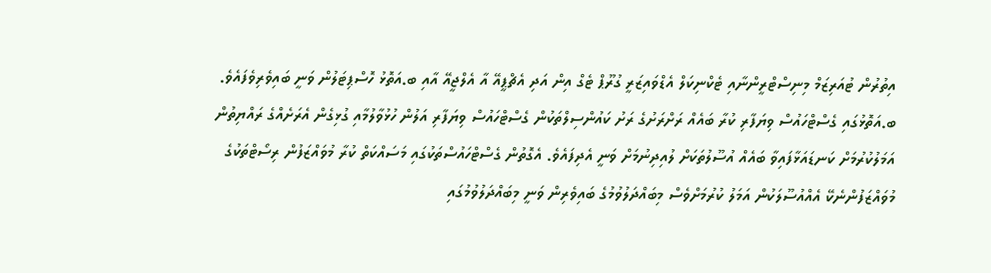އިތުރުން ޓުއަރިޒަމް މިނިސްޓްރީންނާއި ޓެކްނިކަލް އެޑްވައިޒަރީ ގުރޫޕް ޓެގް އިން އަދި އެޗްޕީއޭ އާ އެލްޖީއޭ އާއި ބ.އަތޮޅު ހޮސްޕިޓަލުން ވަނީ ބައިވެރިވެފައެވެ.
ބ.އަތޮޅުގައި ގެސްޓްހައުސް ވިޔަފާރި ކުރާ ބައެއް ރަށްރަށުގެ ރަށު ކައުންސިލްތަކުން ގެސްޓްހައުސް ވިޔަފާރި އަލުން ހުޅުވާލުމާއި ގުޅިގެން އެރަށެއްގެ ރައްޔިތުން އަމަލުކުރުމަށް ކަނޑައަޅާފައިވާ ބައެއް އުސޫލުތަކަށް ލުއިދިނުމަށް ވަނީ އެދިފައެވެ. އެގޮތުން ގެސްޓްހައުސްތަކުގައި މަސައްކަތް ކުރާ މުވައްޒަފުން ރިސޯޓްތަކުގެ މުވައްޒަފުންނެކޭ އެއްއުސޫލަކުން އަމަލު ކުރުމަށްވެސް މިބައްދަލުވުމުގެ ބައިވެރިން ވަނީ މިބައްދަލުވުމުގައި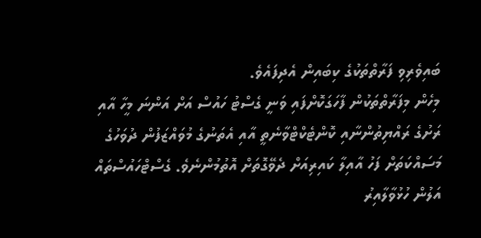ބައިވެރިވި ފަރާތްތަކުގެ ކިބައިން އެދިފައެވެ.
މިހެން މިފަރާތްތަކުން ފާހަގަކޮށްފައި ވަނީ ގެސްޓު ހައުސް އަށް އަންނަ މީހާ އާއި ރަށުގެ ރައްޔިތުންނާއި ކޮންޓެކްޓްވާނެތީ އާއި އެތަނުގެ މުވައްޒަފުން ދުވަހުގެ މަސައްކަތަށް ފަހު އާއިލާ ކައިރިއަށް ދެވޭގޮތަށް އޮތުމުންނެވެ. ގެސްޓްހައުސްތައް އަލުން ހުޅުވާލާއިރު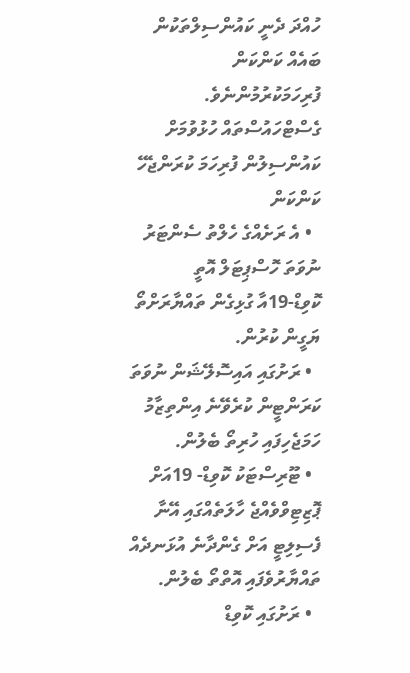ހުއްދަ ދެނީ ކައުންސިލްތަކުން ބައެއް ކަންކަން ފުރިހަމަކުރުމުންނެވެ.
ގެސްޓްހައުސްތައް ހުޅުވުމަށް ކައުންސިލުން ފުރިހަމަ ކުރަންޖެހޭ ކަންކަން
  • އެ ރަށެއްގެ ހެލްތު ސެންޓަރު ނުވަތަ ހޮސްޕިޓަލް އޮތީ ކޮވިޑް-19އާ ގުޅިގެން ތައްޔާރަށްތޯ ޔަގީން ކުރުން.
  • ރަށުގައި އައިސޮލޭޝަން ނުވަތަ ކަރަންޓީން ކުރެވޭނެ އިންތިޒާމު ހަމަޖެހިފައި ހުރިތޯ ބެލުން.
  • ޓޫރިސްޓަކު ކޮވިޑް- 19އަށް ޕޮޒިޓިވްވެއްޖެ ހާލަތެއްގައި އޭނާ ފެސިލިޓީ އަށް ގެންދާނެ އުޅަނދެއް ތައްޔާރުވެފައި އޮތްތޯ ބެލުން.
  • ރަށުގައި ކޮވިޑް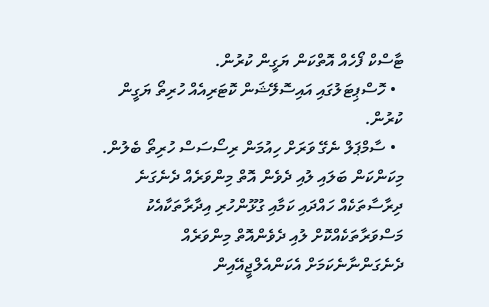ޓާސްކް ފޯހެއް އޮތްކަން ޔަގީން ކުރުން.
  • ހޮސްޕިޓަލުގައި އައިސޮލޭޝަން ކޮޓަރިއެއް ހުރިތޯ ޔަގީން ކުރުން.
  • ސާމްޕަލް ނެގޭ ވަރަށް ހިއުމަން ރިސޯސަސް ހުރިތޯ ބެލުން.
މިކަންކަން ބަލައި ލުއި ދެވެން އޮތް މިންވަރެއް ދެނެގަނެ ދިރާސާތަކެއް ހައްދައި ކަމާއި ގުޅޫންހުރި އިދާރާތަކާއެކު މަސްވަރާތަކެއްކޮށް ލުއި ދެވެންއޮތް މިންވަރެއް ދެނެގަންނާނެކަމަށް އެކަންއެލްޖީއޭއިން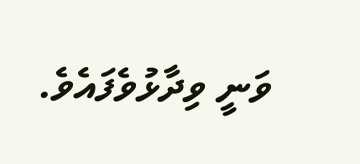ވަނީ ވިދާޅުވެފައެވެ.